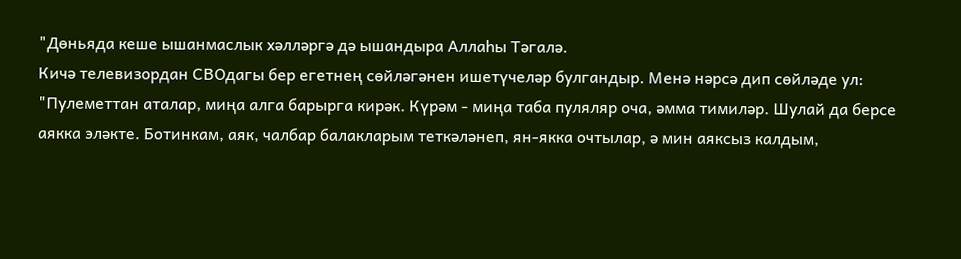"Дөньяда кеше ышанмаслык хәлләргә дә ышандыра Аллаһы Тәгалә.
Кичә телевизордан СВОдагы бер егетнең сөйләгәнен ишетүчеләр булгандыр. Менә нәрсә дип сөйләде ул: "Пулеметтан аталар, миңа алга барырга кирәк. Күрәм - миңа таба пуляляр оча, әмма тимиләр. Шулай да берсе аякка эләкте. Ботинкам, аяк, чалбар балакларым теткәләнеп, ян-якка очтылар, ә мин аяксыз калдым,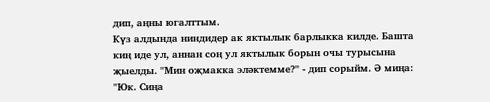дип, аңны югалттым.
Күз алдында ниндидер ак яктылык барлыкка килде. Башта киң иде ул, аннан соң ул яктылык борын очы турысына җыелды. "Мин оҗмакка эләктемме?" - дип сорыйм. Ә миңа: "Юк. Сиңа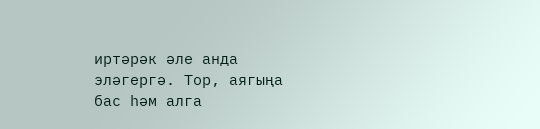иртәрәк әле анда эләгергә. Тор, аягыңа бас һәм алга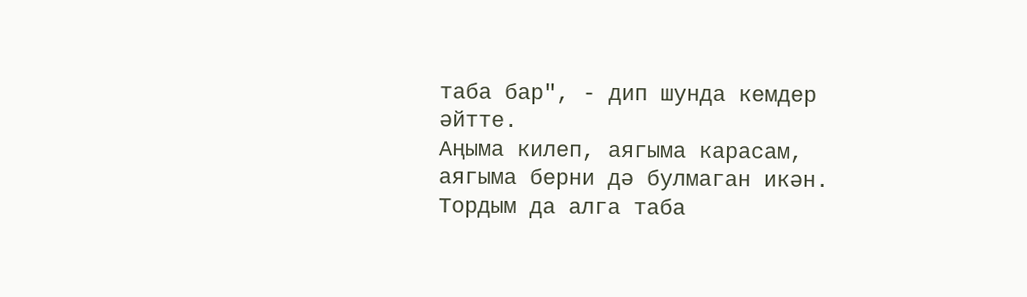таба бар", - дип шунда кемдер әйтте.
Аңыма килеп, аягыма карасам, аягыма берни дә булмаган икән. Тордым да алга таба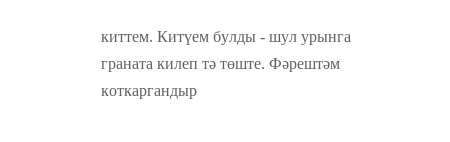киттем. Китүем булды - шул урынга граната килеп тә төште. Фәрештәм коткаргандыр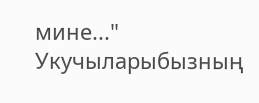мине..."
Укучыларыбызның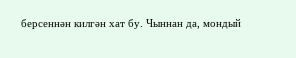берсеннән килгән хат бу. Чыннан да, мондый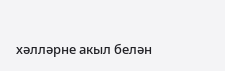хәлләрне акыл белән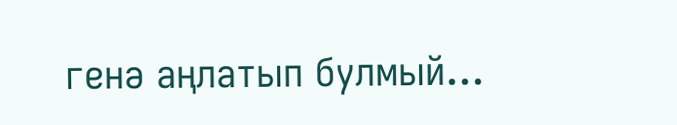генә аңлатып булмый...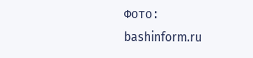Фото: bashinform.ru